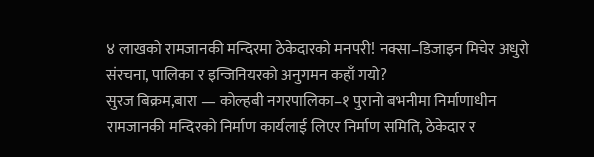४ लाखको रामजानकी मन्दिरमा ठेकेदारको मनपरी! नक्सा–डिजाइन मिचेर अधुरो संरचना, पालिका र इन्जिनियरको अनुगमन कहाँ गयो?
सुरज बिक्रम,बारा — कोल्हबी नगरपालिका–१ पुरानो बभनीमा निर्माणाधीन रामजानकी मन्दिरको निर्माण कार्यलाई लिएर निर्माण समिति, ठेकेदार र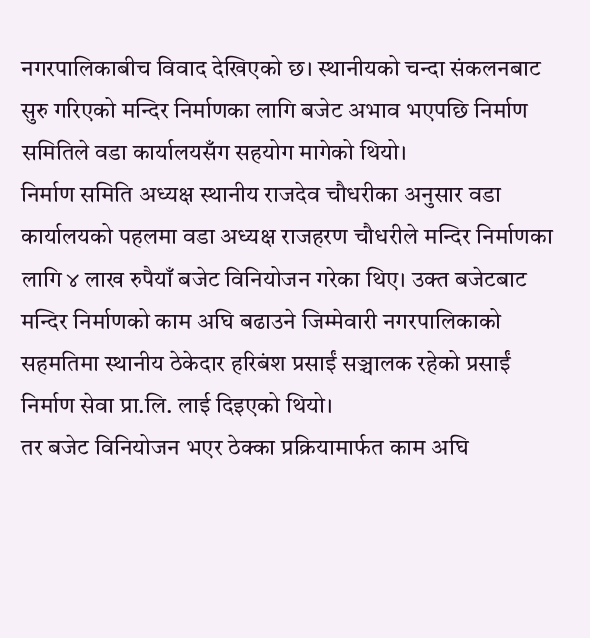नगरपालिकाबीच विवाद देखिएको छ। स्थानीयको चन्दा संकलनबाट सुरु गरिएको मन्दिर निर्माणका लागि बजेट अभाव भएपछि निर्माण समितिले वडा कार्यालयसँग सहयोग मागेको थियो।
निर्माण समिति अध्यक्ष स्थानीय राजदेव चौधरीका अनुसार वडा कार्यालयको पहलमा वडा अध्यक्ष राजहरण चौधरीले मन्दिर निर्माणका लागि ४ लाख रुपैयाँ बजेट विनियोजन गरेका थिए। उक्त बजेटबाट मन्दिर निर्माणको काम अघि बढाउने जिम्मेवारी नगरपालिकाको सहमतिमा स्थानीय ठेकेदार हरिबंश प्रसाईं सञ्चालक रहेको प्रसाईं निर्माण सेवा प्रा.लि. लाई दिइएको थियो।
तर बजेट विनियोजन भएर ठेक्का प्रक्रियामार्फत काम अघि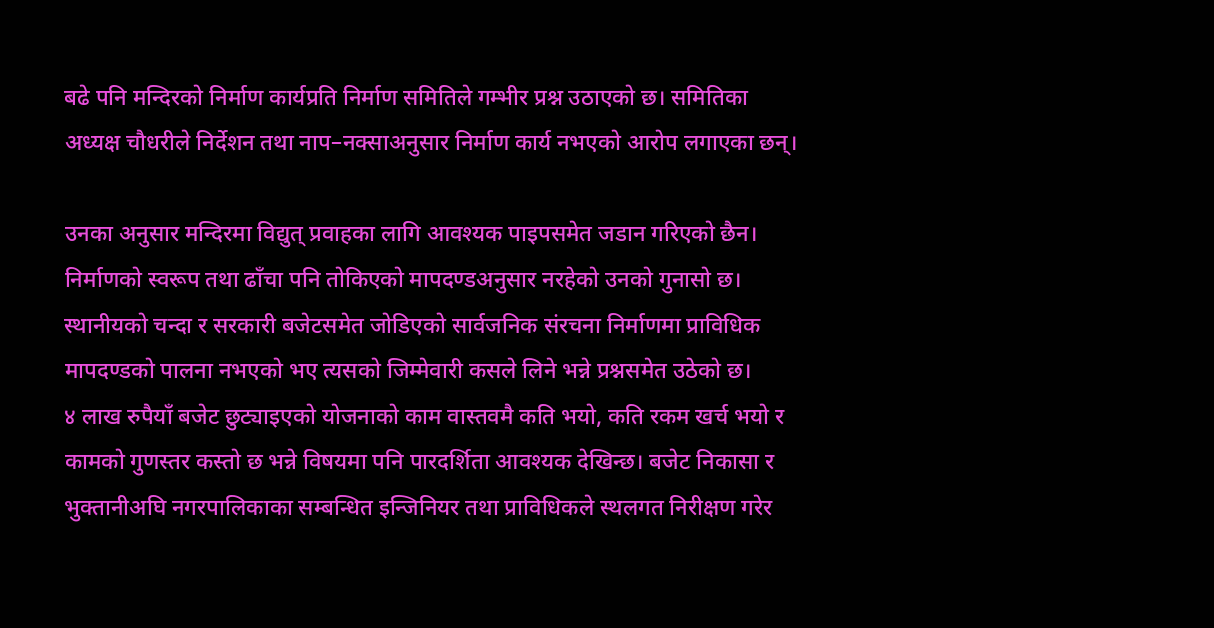बढे पनि मन्दिरको निर्माण कार्यप्रति निर्माण समितिले गम्भीर प्रश्न उठाएको छ। समितिका अध्यक्ष चौधरीले निर्देशन तथा नाप–नक्साअनुसार निर्माण कार्य नभएको आरोप लगाएका छन्।

उनका अनुसार मन्दिरमा विद्युत् प्रवाहका लागि आवश्यक पाइपसमेत जडान गरिएको छैन। निर्माणको स्वरूप तथा ढाँचा पनि तोकिएको मापदण्डअनुसार नरहेको उनको गुनासो छ। स्थानीयको चन्दा र सरकारी बजेटसमेत जोडिएको सार्वजनिक संरचना निर्माणमा प्राविधिक मापदण्डको पालना नभएको भए त्यसको जिम्मेवारी कसले लिने भन्ने प्रश्नसमेत उठेको छ।
४ लाख रुपैयाँ बजेट छुट्याइएको योजनाको काम वास्तवमै कति भयो, कति रकम खर्च भयो र कामको गुणस्तर कस्तो छ भन्ने विषयमा पनि पारदर्शिता आवश्यक देखिन्छ। बजेट निकासा र भुक्तानीअघि नगरपालिकाका सम्बन्धित इन्जिनियर तथा प्राविधिकले स्थलगत निरीक्षण गरेर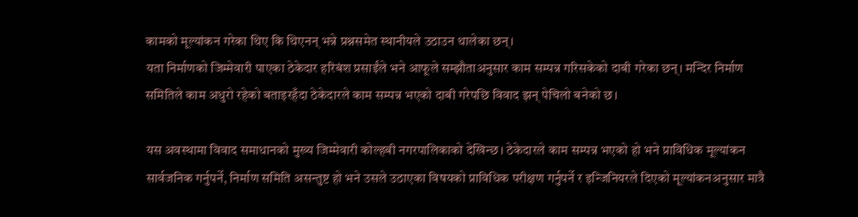कामको मूल्यांकन गरेका थिए कि थिएनन् भन्ने प्रश्नसमेत स्थानीयले उठाउन थालेका छन्।
यता निर्माणको जिम्मेवारी पाएका ठेकेदार हरिबंश प्रसाईंले भने आफूले सम्झौताअनुसार काम सम्पन्न गरिसकेको दाबी गरेका छन्। मन्दिर निर्माण समितिले काम अधुरो रहेको बताइरहँदा ठेकेदारले काम सम्पन्न भएको दाबी गरेपछि विवाद झन् पेचिलो बनेको छ।

यस अवस्थामा विवाद समाधानको मुख्य जिम्मेवारी कोल्हबी नगरपालिकाको देखिन्छ। ठेकेदारले काम सम्पन्न भएको हो भने प्राविधिक मूल्यांकन सार्वजनिक गर्नुपर्ने, निर्माण समिति असन्तुष्ट हो भने उसले उठाएका विषयको प्राविधिक परीक्षण गर्नुपर्ने र इन्जिनियरले दिएको मूल्यांकनअनुसार मात्रै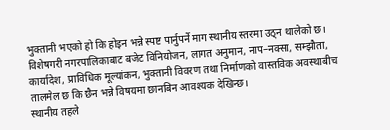भुक्तानी भएको हो कि होइन भन्ने स्पष्ट पार्नुपर्ने माग स्थानीय स्तरमा उठ्न थालेको छ।
विशेषगरी नगरपालिकाबाट बजेट विनियोजन, लागत अनुमान, नाप–नक्सा, सम्झौता, कार्यादेश, प्राविधिक मूल्यांकन, भुक्तानी विवरण तथा निर्माणको वास्तविक अवस्थाबीच तालमेल छ कि छैन भन्ने विषयमा छानबिन आवश्यक देखिन्छ।
स्थानीय तहले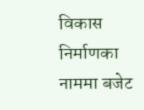विकास निर्माणका नाममा बजेट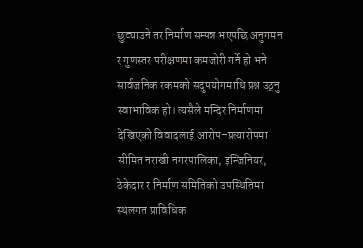छुट्याउने तर निर्माण सम्पन्न भएपछि अनुगमन र गुणस्तर परीक्षणमा कमजोरी गर्ने हो भने सार्वजनिक रकमको सदुपयोगमाथि प्रश्न उठ्नु स्वाभाविक हो। त्यसैले मन्दिर निर्माणमा देखिएको विवादलाई आरोप–प्रत्यारोपमा सीमित नराखी नगरपालिका, इन्जिनियर, ठेकेदार र निर्माण समितिको उपस्थितिमा स्थलगत प्राविधिक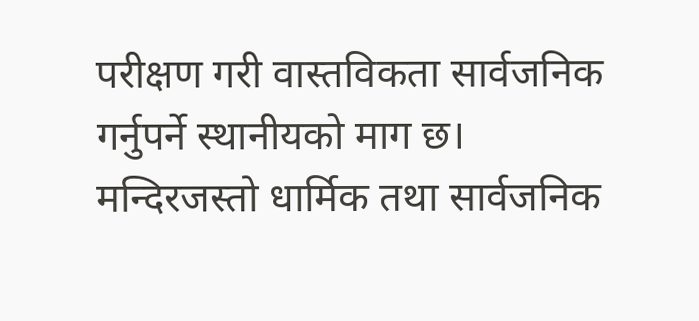परीक्षण गरी वास्तविकता सार्वजनिक गर्नुपर्ने स्थानीयको माग छ।
मन्दिरजस्तो धार्मिक तथा सार्वजनिक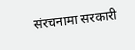संरचनामा सरकारी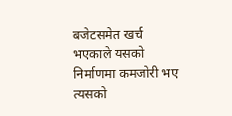बजेटसमेत खर्च भएकाले यसको निर्माणमा कमजोरी भए त्यसको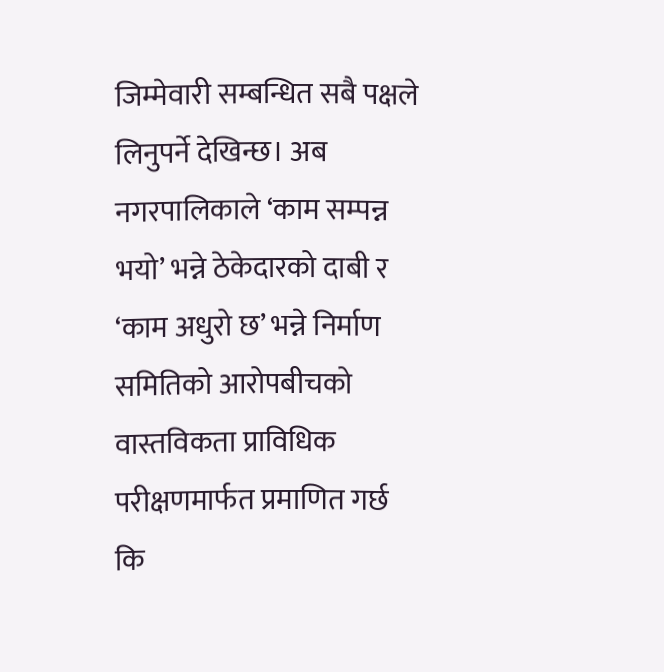जिम्मेवारी सम्बन्धित सबै पक्षले लिनुपर्ने देखिन्छ। अब नगरपालिकाले ‘काम सम्पन्न भयो’ भन्ने ठेकेदारको दाबी र ‘काम अधुरो छ’ भन्ने निर्माण समितिको आरोपबीचको वास्तविकता प्राविधिक परीक्षणमार्फत प्रमाणित गर्छ कि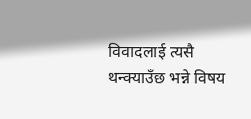विवादलाई त्यसै थन्क्याउँछ भन्ने विषय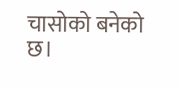चासोको बनेको छ।